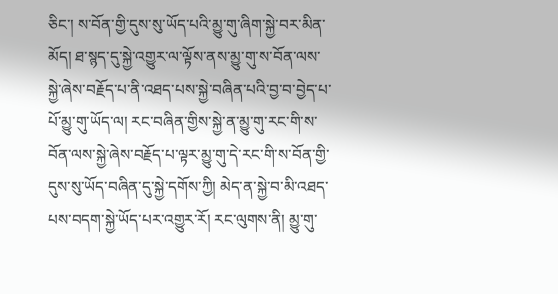ཅིང་། ས་བོན་གྱི་དུས་སུ་ཡོད་པའི་མྱུ་གུ་ཞིག་སྐྱེ་བར་མིན་མོད། ཐ་སྙད་དུ་སྐྱེ་འགྱུར་ལ་ལྟོས་ནས་མྱུ་གུ་ས་བོན་ལས་སྐྱེ་ཞེས་བརྗོད་པ་ནི་འཐད་པས་སྐྱེ་བཞིན་པའི་བྱ་བ་བྱེད་པ་པོ་མྱུ་གུ་ཡོད་ལ། རང་བཞིན་གྱིས་སྐྱེ་ན་མྱུ་གུ་རང་གི་ས་བོན་ལས་སྐྱེ་ཞེས་བརྗོད་པ་ལྟར་མྱུ་གུ་དེ་རང་གི་ས་བོན་གྱི་དུས་སུ་ཡོད་བཞིན་དུ་སྐྱེ་དགོས་ཀྱི། མེད་ན་སྐྱེ་བ་མི་འཐད་པས་བདག་སྐྱེ་ཡོད་པར་འགྱུར་རོ། རང་ལུགས་ནི། མྱུ་གུ་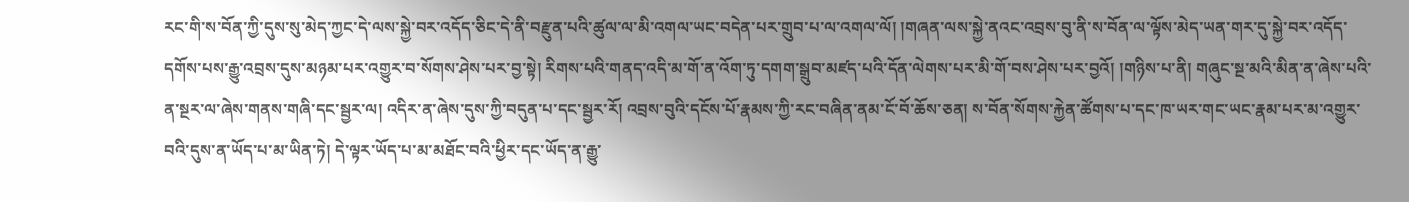རང་གི་ས་བོན་ཀྱི་དུས་སུ་མེད་ཀྱང་དེ་ལས་སྐྱེ་བར་འདོད་ཅིང་དེ་ནི་བརྫུན་པའི་ཚུལ་ལ་མི་འགལ་ཡང་བདེན་པར་གྲུབ་པ་ལ་འགལ་ལོ། །གཞན་ལས་སྐྱེ་ནའང་འབྲས་བུ་ནི་ས་བོན་ལ་ལྟོས་མེད་ཡན་གར་དུ་སྐྱེ་བར་འདོད་དགོས་པས་རྒྱུ་འབྲས་དུས་མཉམ་པར་འགྱུར་བ་སོགས་ཤེས་པར་བྱ་སྟེ། རིགས་པའི་གནད་འདི་མ་གོ་ན་འོག་ཏུ་དགག་སྒྲུབ་མཛད་པའི་དོན་ལེགས་པར་མི་གོ་བས་ཤེས་པར་བྱའོ། །གཉིས་པ་ནི། གཞུང་སྔ་མའི་མིན་ན་ཞེས་པའི་ན་སྔར་ལ་ཞེས་གནས་གཞི་དང་སྦྱར་ལ། འདིར་ན་ཞེས་དུས་ཀྱི་བདུན་པ་དང་སྦྱར་རོ། འབྲས་བུའི་དངོས་པོ་རྣམས་ཀྱི་རང་བཞིན་ནམ་ངོ་བོ་ཆོས་ཅན། ས་བོན་སོགས་རྐྱེན་ཚོགས་པ་དང་ཁ་ཡར་གང་ཡང་རྣམ་པར་མ་འགྱུར་བའི་དུས་ན་ཡོད་པ་མ་ཡིན་ཏེ། དེ་ལྟར་ཡོད་པ་མ་མཐོང་བའི་ཕྱིར་དང་ཡོད་ན་རྒྱུ་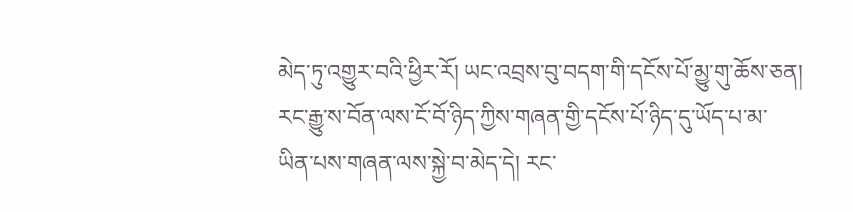མེད་ཏུ་འགྱུར་བའི་ཕྱིར་རོ། ཡང་འབྲས་བུ་བདག་གི་དངོས་པོ་མྱུ་གུ་ཆོས་ཅན། རང་རྒྱུ་ས་བོན་ལས་ངོ་བོ་ཉིད་ཀྱིས་གཞན་གྱི་དངོས་པོ་ཉིད་དུ་ཡོད་པ་མ་ཡིན་པས་གཞན་ལས་སྐྱེ་བ་མེད་དེ། རང་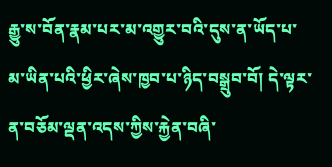རྒྱུ་ས་བོན་རྣམ་པར་མ་འགྱུར་བའི་དུས་ན་ཡོད་པ་མ་ཡིན་པའི་ཕྱིར་ཞེས་ཁྱབ་པ་ཉིད་བསྒྲུབ་བོ། དེ་ལྟར་ན་བཅོམ་ལྡན་འདས་ཀྱིས་རྐྱེན་བཞི་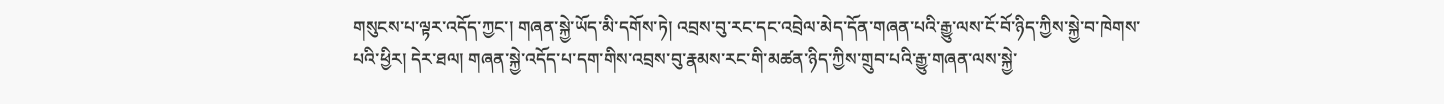གསུངས་པ་ལྟར་འདོད་ཀྱང་། གཞན་སྐྱེ་ཡོད་མི་དགོས་ཏེ། འབྲས་བུ་རང་དང་འབྲེལ་མེད་དོན་གཞན་པའི་རྒྱུ་ལས་ངོ་བོ་ཉིད་ཀྱིས་སྐྱེ་བ་ཁེགས་པའི་ཕྱིར། དེར་ཐལ། གཞན་སྐྱེ་འདོད་པ་དག་གིས་འབྲས་བུ་རྣམས་རང་གི་མཚན་ཉིད་ཀྱིས་གྲུབ་པའི་རྒྱུ་གཞན་ལས་སྐྱེ་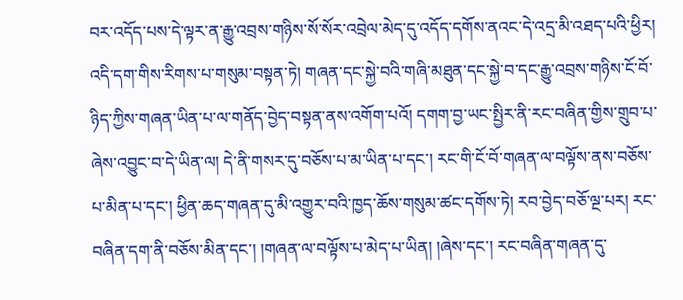བར་འདོད་པས་དེ་ལྟར་ན་རྒྱུ་འབྲས་གཉིས་སོ་སོར་འབྲེལ་མེད་དུ་འདོད་དགོས་ནའང་དེ་འདྲ་མི་འཐད་པའི་ཕྱིར། འདི་དག་གིས་རིགས་པ་གསུམ་བསྟན་ཏེ། གཞན་དང་སྐྱེ་བའི་གཞི་མཐུན་དང་སྐྱེ་བ་དང་རྒྱུ་འབྲས་གཉིས་ངོ་བོ་ཉིད་ཀྱིས་གཞན་ཡིན་པ་ལ་གནོད་བྱེད་བསྟན་ནས་འགོག་པའོ། དགག་བྱ་ཡང་སྤྱིར་ནི་རང་བཞིན་གྱིས་གྲུབ་པ་ཞེས་འབྱུང་བ་དེ་ཡིན་ལ། དེ་ནི་གསར་དུ་བཅོས་པ་མ་ཡིན་པ་དང་། རང་གི་ངོ་བོ་གཞན་ལ་བལྟོས་ནས་བཅོས་པ་མིན་པ་དང་། ཕྱིན་ཆད་གཞན་དུ་མི་འགྱུར་བའི་ཁྱད་ཆོས་གསུམ་ཚང་དགོས་ཏེ། རབ་བྱེད་བཅོ་ལྔ་པར། རང་བཞིན་དག་ནི་བཅོས་མིན་དང་། །གཞན་ལ་བལྟོས་པ་མེད་པ་ཡིན། །ཞེས་དང་། རང་བཞིན་གཞན་དུ་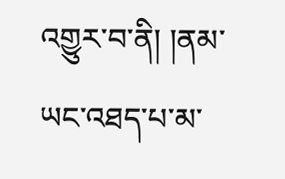འགྱུར་བ་ནི། །ནམ་ཡང་འཐད་པ་མ་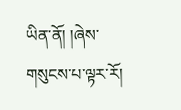ཡིན་ནོ། །ཞེས་གསུངས་པ་ལྟར་རོ།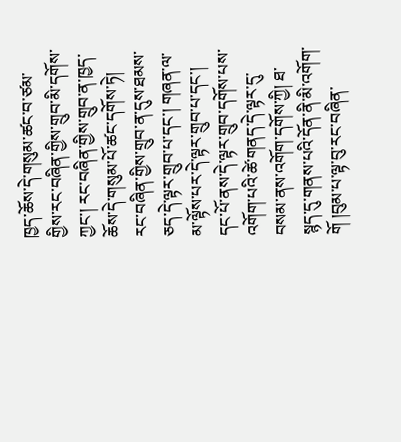ཁྱད་ཆོས་དེ་གསུམ་ཚང་བ་ཙམ་གྱིས་རང་བཞིན་གྱིས་གྲུབ་མི་དགོས་ཀྱང་། རང་བཞིན་གྱིས་གྲུབ་ན་ཁྱད་ཆོས་དེ་གསུམ་པོ་ཚང་དགོས་ཏེ། རང་བཞིན་གྱིས་གྲུབ་ན་དུས་ཐམས་ཅད་དེ་ལྟར་གྲུབ་པ་དང་། གཞན་ལ་མ་ལྟོས་པར་དེ་ལྟར་གྲུབ་པ་དང་། དང་པོ་ནས་དེ་ལྟར་གྲུབ་དགོས་པས་འགོག་པའི་ཚེ་གནད་དེ་ལྟར་དུ་བསམ་ནས་འགོག་དགོས་ཀྱི། ཐ་སྙད་དུ་གནས་པའི་དོན་ནི་མི་འགོག་གོ །བུམ་པ་ལྟ་བུ་རང་བཞིན་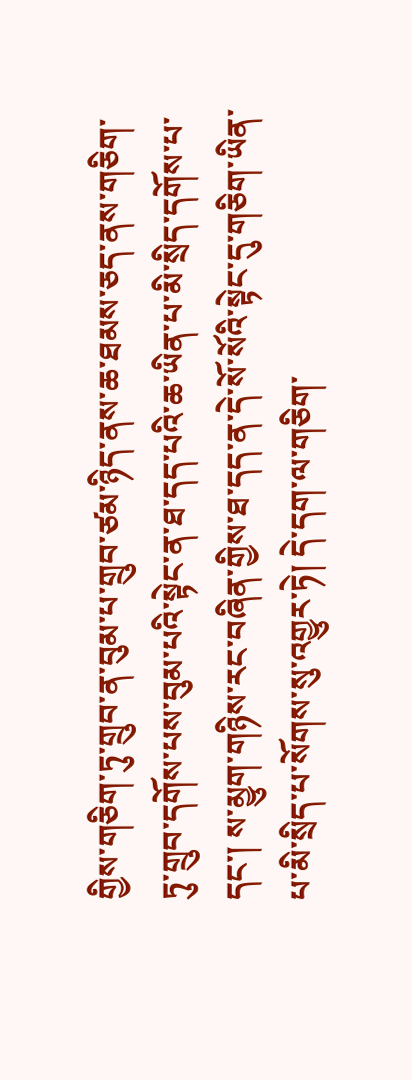གྱིས་གཅིག་ཏུ་གྲུབ་ན་བུམ་པ་གྲུབ་ཙམ་ཉིད་ནས་ཆ་ཐམས་ཅད་ནས་གཅིག་ཏུ་གྲུབ་དགོས་པས་བུམ་པའི་སྟེང་ན་ཐ་དད་པའི་ཆ་ཡིན་པ་མི་སྲིད་དགོས་པ་དང་། ས་མྱུག་གཉིས་རང་བཞིན་གྱིས་ཐ་དད་ན་དེ་སོ་སོའི་སྟེང་དུ་གཅིག་ཡིན་པ་མི་སྲིད་པ་སོགས་སུ་འགྱུར་ཏེ། དེ་དག་ལ་གཅིག་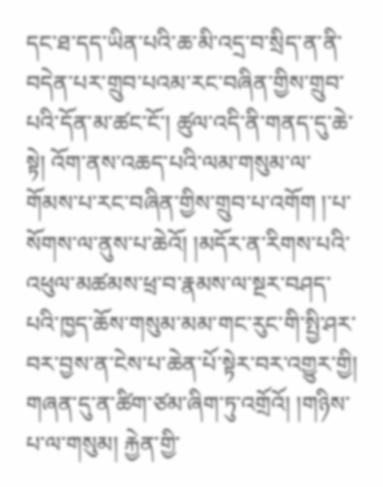དང་ཐ་དད་ཡིན་པའི་ཆ་མི་འདྲ་བ་སྲིད་ན་ནི་བདེན་པར་གྲུབ་པའམ་རང་བཞིན་གྱིས་གྲུབ་པའི་དོན་མ་ཚང་ངོ་། ཚུལ་འདི་ནི་གནད་དུ་ཆེ་སྟེ། འོག་ནས་འཆད་པའི་ལམ་གསུམ་ལ་གོམས་པ་རང་བཞིན་གྱིས་གྲུབ་པ་འགོག །་པ་སོགས་ལ་ནུས་པ་ཆེའོ། །མདོར་ན་རིགས་པའི་འཕུལ་མཚམས་ཕྲ་བ་རྣམས་ལ་སྔར་བཤད་པའི་ཁྱད་ཆོས་གསུམ་མམ་གང་རུང་གི་སྤྱི་ཤར་བར་བྱས་ན་ངེས་པ་ཆེན་པོ་སྟེར་བར་འགྱུར་གྱི། གཞན་དུ་ན་ཚིག་ཙམ་ཞིག་ཏུ་འགྲོའོ། །གཉིས་པ་ལ་གསུམ། རྐྱེན་གྱི་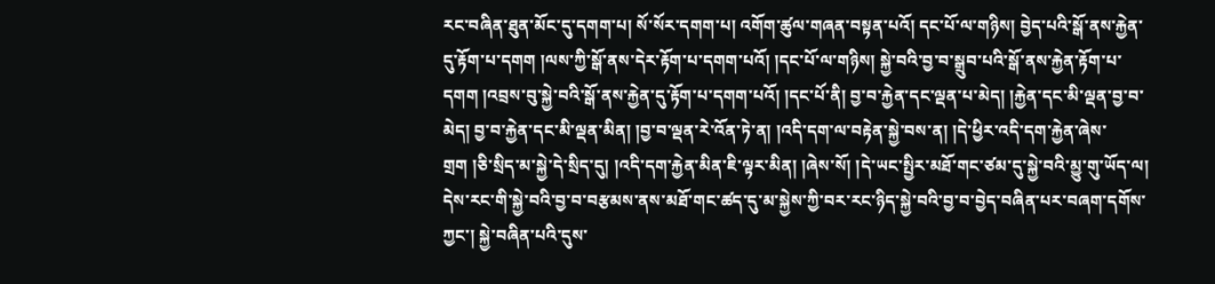རང་བཞིན་ཐུན་མོང་དུ་དགག་པ། སོ་སོར་དགག་པ། འགོག་ཚུལ་གཞན་བསྟན་པའོ། དང་པོ་ལ་གཉིས། བྱེད་པའི་སྒོ་ནས་རྐྱེན་དུ་རྟོག་པ་དགག །ལས་ཀྱི་སྒོ་ནས་དེར་རྟོག་པ་དགག་པའོ། །དང་པོ་ལ་གཉིས། སྐྱེ་བའི་བྱ་བ་སྒྲུབ་པའི་སྒོ་ནས་རྐྱེན་རྟོག་པ་དགག །འབྲས་བུ་སྐྱེ་བའི་སྒོ་ནས་རྐྱེན་དུ་རྟོག་པ་དགག་པའོ། །དང་པོ་ནི། བྱ་བ་རྐྱེན་དང་ལྡན་པ་མེད། །རྐྱེན་དང་མི་ལྡན་བྱ་བ་མེད། བྱ་བ་རྐྱེན་དང་མི་ལྡན་མིན། །བྱ་བ་ལྡན་རེ་འོན་ཏེ་ན། །འདི་དག་ལ་བརྟེན་སྐྱེ་བས་ན། །དེ་ཕྱིར་འདི་དག་རྐྱེན་ཞེས་གྲག །ཅི་སྲིད་མ་སྐྱེ་དེ་སྲིད་དུ། །འདི་དག་རྐྱེན་མིན་ཇི་ལྟར་མིན། །ཞེས་སོ། །དེ་ཡང་སྤྱིར་མཐོ་གང་ཙམ་དུ་སྐྱེ་བའི་མྱུ་གུ་ཡོད་ལ། དེས་རང་གི་སྐྱེ་བའི་བྱ་བ་བརྩམས་ནས་མཐོ་གང་ཚད་དུ་མ་སྐྱེས་ཀྱི་བར་རང་ཉིད་སྐྱེ་བའི་བྱ་བ་བྱེད་བཞིན་པར་བཞག་དགོས་ཀྱང་། སྐྱེ་བཞིན་པའི་དུས་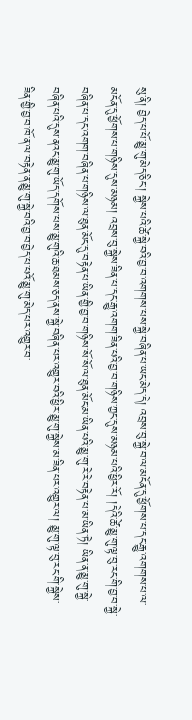སུ་ནི། བྱེད་པ་པོ་མྱུ་གུ་མེད་ཅིང་། སྐྱེས་པའི་ཚེ་སྐྱེ་བའི་བྱ་བ་འགགས་པས་སྐྱེ་བཞིན་པ་ཡང་མེད་དེ། འབྲས་བུ་སྐྱེ་བ་ལ་མངོན་དུ་ཕྱོགས་པ་དང་རྒྱུ་འགགས་པ་ལ་མངོན་དུ་ཕྱོགས་པ་གཉིས་དུས་མཉམ། འབྲས་བུ་སྐྱེས་ཟིན་པ་དང་རྒྱུ་འགག་ཟིན་པའི་བྱ་བ་གཉིས་ཀྱང་དུས་མཉམ་པའི་ཕྱིར་རོ། །དེའི་ཚེ་མྱུ་གུ་ལྟ་བུ་རང་གི་བྱ་བ་སྐྱེ་བཞིན་པ་དང་འགག་བཞིན་པ་གཉིས་ལ་ཐུན་མོང་དུ་བརྟེན་པ་ཡིན་གྱི་བྱ་བ་གཉིས་སོ་སོ་ལ་ཐུན་མོང་མ་ཡིན་པའི་མྱུ་གུ་རེ་རེ་བརྟེན་པ་མ་ཡིན་ཏེ། ཡིན་ན་མྱུ་གུ་སྐྱེ་བཞིན་པའི་དུས་ནའང་མྱུ་གུ་ཡོད་དགོས་པས་མྱུ་གུའི་ཆ་ཐམས་ཅད་ནས་སྐྱེ་བཞིན་པར་འགྱུར་བའི་ཕྱིར་མྱུ་གུ་སྐྱེས་མ་ཟིན་པར་འགྱུར་ལ། མྱུ་གུ་ལྟ་བུ་རང་གི་སྐྱེས་ཟིན་གྱི་བྱ་བ་ཁོ་ན་ལ་བརྟེན་ན་མྱུ་གུ་སྐྱེ་བའི་བྱ་བ་བྱེད་པ་པའོ་མྱུ་གུ་མེད་པར་འགྱུར་བ་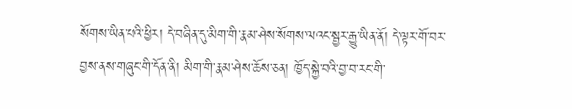སོགས་ཡིན་པའི་ཕྱིར། དེ་བཞིན་དུ་མིག་གི་རྣམ་ཤེས་སོགས་ལའང་སྦྱར་རྒྱུ་ཡིན་ནོ། དེ་ལྟར་གོ་བར་བྱས་ནས་གཞུང་གི་དོན་ནི། མིག་གི་རྣམ་ཤེས་ཆོས་ཅན། ཁྱོད་སྐྱེ་བའི་བྱ་བ་རང་གི་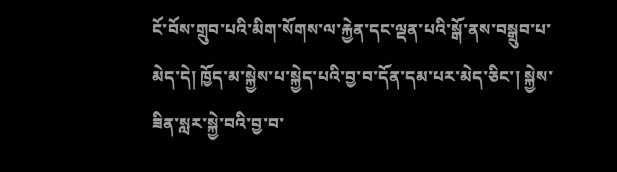ངོ་བོས་གྲུབ་པའི་མིག་སོགས་ལ་རྐྱེན་དང་ལྡན་པའི་སྒོ་ནས་བསྒྲུབ་པ་མེད་དེ། ཁྱོད་མ་སྐྱེས་པ་སྐྱེད་པའི་བྱ་བ་དོན་དམ་པར་མེད་ཅིང་། སྐྱེས་ཟིན་སླར་སྐྱེ་བའི་བྱ་བ་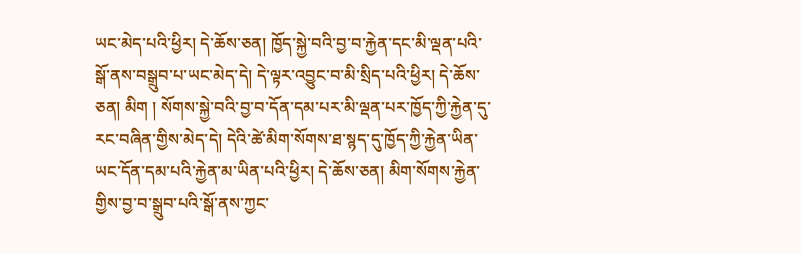ཡང་མེད་པའི་ཕྱིར། དེ་ཆོས་ཅན། ཁྱོད་སྐྱེ་བའི་བྱ་བ་རྐྱེན་དང་མི་ལྡན་པའི་སྒོ་ནས་བསྒྲུབ་པ་ཡང་མེད་དེ། དེ་ལྟར་འབྱུང་བ་མི་སྲིད་པའི་ཕྱིར། དེ་ཆོས་ཅན། མིག ། སོགས་སྐྱེ་བའི་བྱ་བ་དོན་དམ་པར་མི་ལྡན་པར་ཁྱོད་ཀྱི་རྐྱེན་དུ་རང་བཞིན་གྱིས་མེད་དེ། དེའི་ཚེ་མིག་སོགས་ཐ་སྙད་དུ་ཁྱོད་ཀྱི་རྐྱེན་ཡིན་ཡང་དོན་དམ་པའི་རྐྱེན་མ་ཡིན་པའི་ཕྱིར། དེ་ཆོས་ཅན། མིག་སོགས་རྐྱེན་གྱིས་བྱ་བ་སྒྲུབ་པའི་སྒོ་ནས་ཀྱང་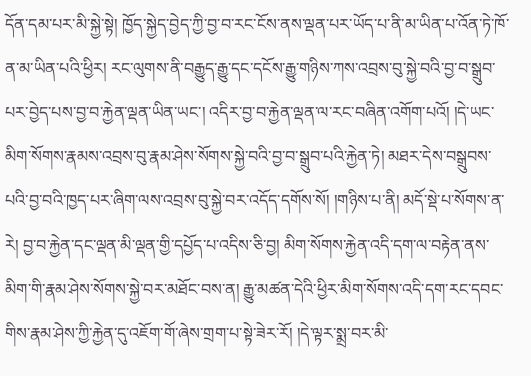དོན་དམ་པར་མི་སྐྱེ་སྟེ། ཁྱོད་སྐྱེད་བྱེད་ཀྱི་བྱ་བ་རང་ངོས་ནས་ལྡན་པར་ཡོད་པ་ནི་མ་ཡིན་པ་འོན་ཏེ་ཁོ་ན་མ་ཡིན་པའི་ཕྱིར། རང་ལུགས་ནི་བརྒྱུད་རྒྱུ་དང་དངོས་རྒྱུ་གཉིས་ཀས་འབྲས་བུ་སྐྱེ་བའི་བྱ་བ་སྒྲུབ་པར་བྱེད་པས་བྱ་བ་རྐྱེན་ལྡན་ཡིན་ཡང་། འདིར་བྱ་བ་རྐྱེན་ལྡན་ལ་རང་བཞིན་འགོག་པའོ། །དེ་ཡང་མིག་སོགས་རྣམས་འབྲས་བུ་རྣམ་ཤེས་སོགས་སྐྱེ་བའི་བྱ་བ་སྒྲུབ་པའི་རྐྱེན་ཏེ། མཐར་དེས་བསྒྲུབས་པའི་བྱ་བའི་ཁྱད་པར་ཞིག་ལས་འབྲས་བུ་སྐྱེ་བར་འདོད་དགོས་སོ། །གཉིས་པ་ནི། མདོ་སྡེ་པ་སོགས་ན་རེ། བྱ་བ་རྐྱེན་དང་ལྡན་མི་ལྡན་གྱི་དཔྱོད་པ་འདིས་ཅི་བྱ། མིག་སོགས་རྐྱེན་འདི་དག་ལ་བརྟེན་ནས་མིག་གི་རྣམ་ཤེས་སོགས་སྐྱེ་བར་མཐོང་བས་ན། རྒྱུ་མཚན་དེའི་ཕྱིར་མིག་སོགས་འདི་དག་རང་དབང་གིས་རྣམ་ཤེས་ཀྱི་རྐྱེན་དུ་འཇོག་གོ་ཞེས་གྲག་པ་སྟེ་ཟེར་རོ། །དེ་ལྟར་སྨྲ་བར་མི་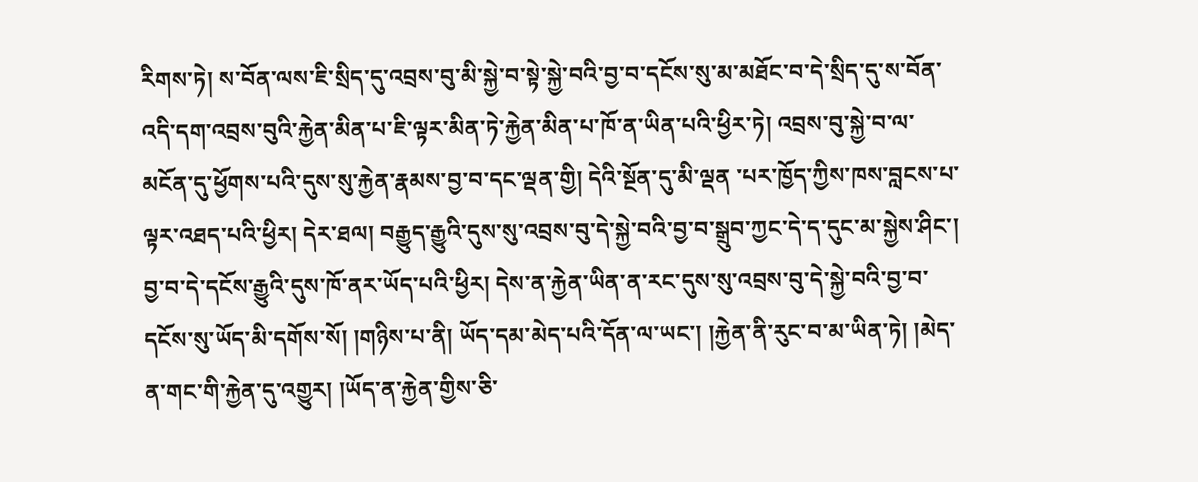རིགས་ཏེ། ས་བོན་ལས་ཇི་སྲིད་དུ་འབྲས་བུ་མི་སྐྱེ་བ་སྟེ་སྐྱེ་བའི་བྱ་བ་དངོས་སུ་མ་མཐོང་བ་དེ་སྲིད་དུ་ས་བོན་འདི་དག་འབྲས་བུའི་རྐྱེན་མིན་པ་ཇི་ལྟར་མིན་ཏེ་རྐྱེན་མིན་པ་ཁོ་ན་ཡིན་པའི་ཕྱིར་ཏེ། འབྲས་བུ་སྐྱེ་བ་ལ་མངོན་དུ་ཕྱོགས་པའི་དུས་སུ་རྐྱེན་རྣམས་བྱ་བ་དང་ལྡན་གྱི། དེའི་སྔོན་དུ་མི་ལྡན ་པར་ཁྱོད་ཀྱིས་ཁས་བླངས་པ་ལྟར་འཐད་པའི་ཕྱིར། དེར་ཐལ། བརྒྱུད་རྒྱུའི་དུས་སུ་འབྲས་བུ་དེ་སྐྱེ་བའི་བྱ་བ་སྒྲུབ་ཀྱང་དེ་ད་དུང་མ་སྐྱེས་ཤིང་། བྱ་བ་དེ་དངོས་རྒྱུའི་དུས་ཁོ་ནར་ཡོད་པའི་ཕྱིར། དེས་ན་རྐྱེན་ཡིན་ན་རང་དུས་སུ་འབྲས་བུ་དེ་སྐྱེ་བའི་བྱ་བ་དངོས་སུ་ཡོད་མི་དགོས་སོ། །གཉིས་པ་ནི། ཡོད་དམ་མེད་པའི་དོན་ལ་ཡང་། །རྐྱེན་ནི་རུང་བ་མ་ཡིན་ཏེ། །མེད་ན་གང་གི་རྐྱེན་དུ་འགྱུར། །ཡོད་ན་རྐྱེན་གྱིས་ཅི་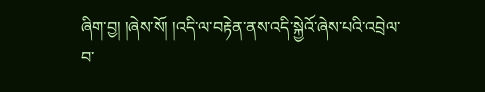ཞིག་བྱ། །ཞེས་སོ། །འདི་ལ་བརྟེན་ནས་འདི་སྐྱེའོ་ཞེས་པའི་འབྲེལ་བ་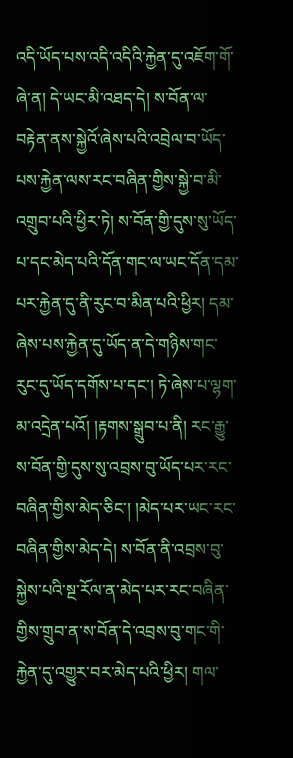འདི་ཡོད་པས་འདི་འདིའི་རྐྱེན་དུ་འཇོག་གོ་ཞེ་ན། དེ་ཡང་མི་འཐད་དེ། ས་བོན་ལ་བརྟེན་ནས་སྐྱེའོ་ཞེས་པའི་འབྲེལ་བ་ཡོད་པས་རྐྱེན་ལས་རང་བཞིན་གྱིས་སྐྱེ་བ་མི་འགྲུབ་པའི་ཕྱིར་ཏེ། ས་བོན་གྱི་དུས་སུ་ཡོད་པ་དང་མེད་པའི་དོན་གང་ལ་ཡང་དོན་དམ་པར་རྐྱེན་དུ་ནི་རུང་བ་མིན་པའི་ཕྱིར། དམ་ཞེས་པས་རྐྱེན་དུ་ཡོད་ན་དེ་གཉིས་གང་རུང་དུ་ཡོད་དགོས་པ་དང་། ཏེ་ཞེས་པ་ལྷག་མ་འདྲེན་པའོ། །རྟགས་སྒྲུབ་པ་ནི། རང་རྒྱུ་ས་བོན་གྱི་དུས་སུ་འབྲས་བུ་ཡོད་པར་རང་བཞིན་གྱིས་མེད་ཅིང་། །མེད་པར་ཡང་རང་བཞིན་གྱིས་མེད་དེ། ས་བོན་ནི་འབྲས་བུ་སྐྱེས་པའི་སྔ་རོལ་ན་མེད་པར་རང་བཞིན་གྱིས་གྲུབ་ན་ས་བོན་དེ་འབྲས་བུ་གང་གི་རྐྱེན་དུ་འགྱུར་བར་མེད་པའི་ཕྱིར། གལ་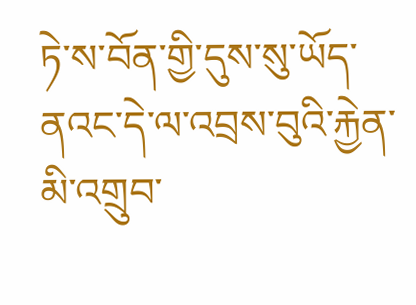ཏེ་ས་བོན་གྱི་དུས་སུ་ཡོད་ནའང་དེ་ལ་འབྲས་བུའི་རྐྱེན་མི་འགྲུབ་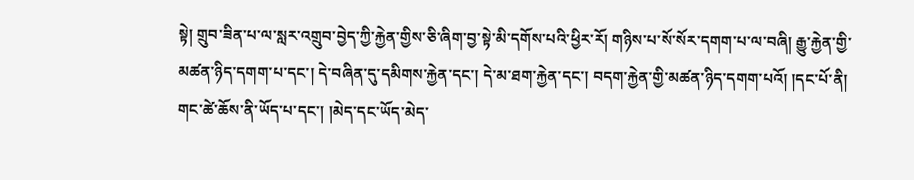སྟེ། གྲུབ་ཟིན་པ་ལ་སླར་འགྲུབ་བྱེད་ཀྱི་རྐྱེན་གྱིས་ཅི་ཞིག་བྱ་སྟེ་མི་དགོས་པའི་ཕྱིར་རོ། གཉིས་པ་སོ་སོར་དགག་པ་ལ་བཞི། རྒྱུ་རྐྱེན་གྱི་མཚན་ཉིད་དགག་པ་དང་། དེ་བཞིན་དུ་དམིགས་རྐྱེན་དང་། དེ་མ་ཐག་རྐྱེན་དང་། བདག་རྐྱེན་གྱི་མཚན་ཉིད་དགག་པའོ། །དང་པོ་ནི། གང་ཚེ་ཆོས་ནི་ཡོད་པ་དང་། །མེད་དང་ཡོད་མེད་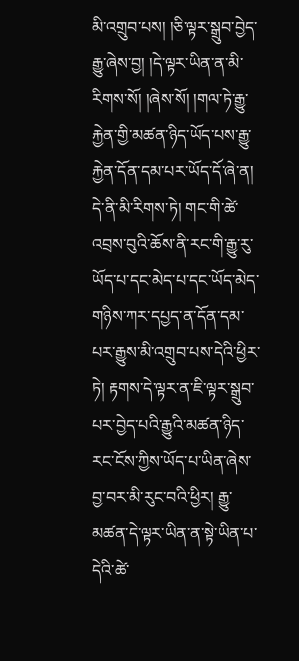མི་འགྲུབ་པས། །ཅི་ལྟར་སྒྲུབ་བྱེད་རྒྱུ་ཞེས་བྱ། །དེ་ལྟར་ཡིན་ན་མི་རིགས་སོ། །ཞེས་སོ། །གལ་ཏེ་རྒྱུ་རྐྱེན་གྱི་མཚན་ཉིད་ཡོད་པས་རྒྱུ་རྐྱེན་དོན་དམ་པར་ཡོད་དོ་ཞེ་ན། དེ་ནི་མི་རིགས་ཏེ། གང་གི་ཚེ་འབྲས་བུའི་ཆོས་ནི་རང་གི་རྒྱུ་རུ་ཡོད་པ་དང་མེད་པ་དང་ཡོད་མེད་གཉིས་ཀར་དཔྱད་ན་དོན་དམ་པར་རྒྱུས་མི་འགྲུབ་པས་དེའི་ཕྱིར་ཏེ། རྟགས་དེ་ལྟར་ན་ཇི་ལྟར་སྒྲུབ་པར་བྱེད་པའི་རྒྱུའི་མཚན་ཉིད་རང་ངོས་ཀྱིས་ཡོད་པ་ཡིན་ཞེས་བྱ་བར་མི་རུང་བའི་ཕྱིར། རྒྱུ་མཚན་དེ་ལྟར་ཡིན་ན་སྟེ་ཡིན་པ་དེའི་ཚེ་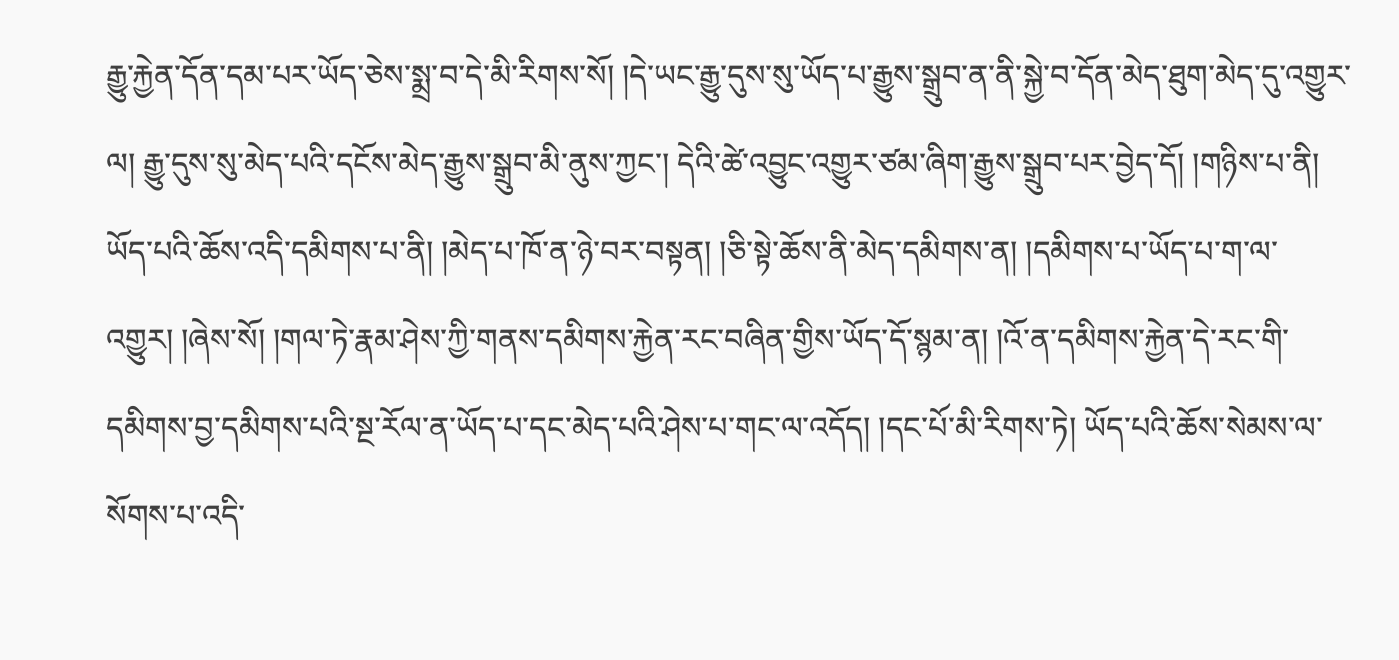རྒྱུ་རྐྱེན་དོན་དམ་པར་ཡོད་ཅེས་སྨྲ་བ་དེ་མི་རིགས་སོ། །དེ་ཡང་རྒྱུ་དུས་སུ་ཡོད་པ་རྒྱུས་སྒྲུབ་ན་ནི་སྐྱེ་བ་དོན་མེད་ཐུག་མེད་དུ་འགྱུར་ལ། རྒྱུ་དུས་སུ་མེད་པའི་དངོས་མེད་རྒྱུས་སྒྲུབ་མི་ནུས་ཀྱང་། དེའི་ཚེ་འབྱུང་འགྱུར་ཙམ་ཞིག་རྒྱུས་སྒྲུབ་པར་བྱེད་དོ། །གཉིས་པ་ནི། ཡོད་པའི་ཆོས་འདི་དམིགས་པ་ནི། །མེད་པ་ཁོ་ན་ཉེ་བར་བསྟན། །ཅི་སྟེ་ཆོས་ནི་མེད་དམིགས་ན། །དམིགས་པ་ཡོད་པ་ག་ལ་འགྱུར། །ཞེས་སོ། །གལ་ཏེ་རྣམ་ཤེས་ཀྱི་གནས་དམིགས་རྐྱེན་རང་བཞིན་གྱིས་ཡོད་དོ་སྙམ་ན། །འོ་ན་དམིགས་རྐྱེན་དེ་རང་གི་དམིགས་བྱ་དམིགས་པའི་སྔ་རོལ་ན་ཡོད་པ་དང་མེད་པའི་ཤེས་པ་གང་ལ་འདོད། །དང་པོ་མི་རིགས་ཏེ། ཡོད་པའི་ཆོས་སེམས་ལ་སོགས་པ་འདི་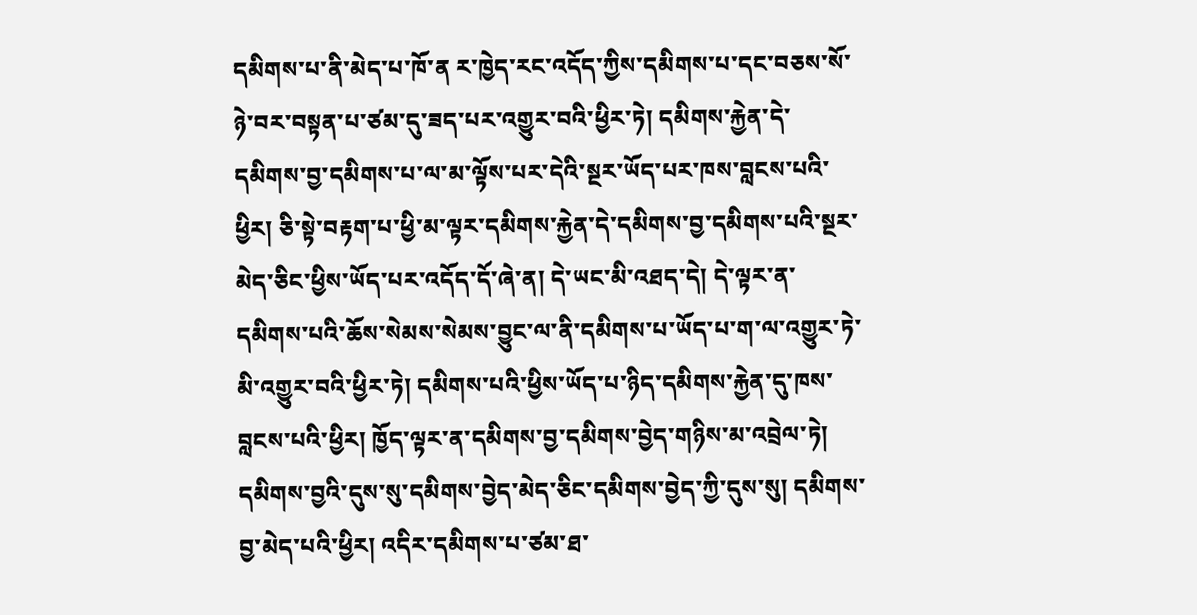དམིགས་པ་ནི་མེད་པ་ཁོ་ན ར་ཁྱེད་རང་འདོད་ཀྱིས་དམིགས་པ་དང་བཅས་སོ་ཉེ་བར་བསྟན་པ་ཙམ་དུ་ཟད་པར་འགྱུར་བའི་ཕྱིར་ཏེ། དམིགས་རྐྱེན་དེ་དམིགས་བྱ་དམིགས་པ་ལ་མ་ལྟོས་པར་དེའི་སྔར་ཡོད་པར་ཁས་བླངས་པའི་ཕྱིར། ཅི་སྟེ་བརྟག་པ་ཕྱི་མ་ལྟར་དམིགས་རྐྱེན་དེ་དམིགས་བྱ་དམིགས་པའི་སྔར་མེད་ཅིང་ཕྱིས་ཡོད་པར་འདོད་དོ་ཞེ་ན། དེ་ཡང་མི་འཐད་དེ། དེ་ལྟར་ན་དམིགས་པའི་ཆོས་སེམས་སེམས་བྱུང་ལ་ནི་དམིགས་པ་ཡོད་པ་ག་ལ་འགྱུར་ཏེ་མི་འགྱུར་བའི་ཕྱིར་ཏེ། དམིགས་པའི་ཕྱིས་ཡོད་པ་ཉིད་དམིགས་རྐྱེན་དུ་ཁས་བླངས་པའི་ཕྱིར། ཁྱོད་ལྟར་ན་དམིགས་བྱ་དམིགས་བྱེད་གཉིས་མ་འབྲེལ་ཏེ། དམིགས་བྱའི་དུས་སུ་དམིགས་བྱེད་མེད་ཅིང་དམིགས་བྱེད་ཀྱི་དུས་སུ། དམིགས་བྱ་མེད་པའི་ཕྱིར། འདིར་དམིགས་པ་ཙམ་ཐ་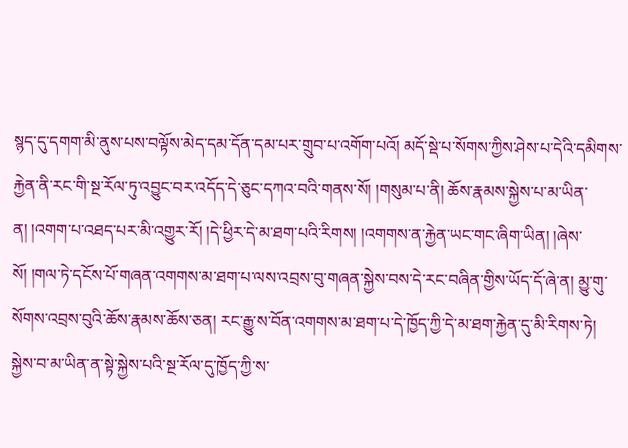སྙད་དུ་དགག་མི་ནུས་པས་བལྟོས་མེད་དམ་དོན་དམ་པར་གྲུབ་པ་འགོག་པའོ། མདོ་སྡེ་པ་སོགས་ཀྱིས་ཤེས་པ་དེའི་དམིགས་རྐྱེན་ནི་རང་གི་སྔ་རོལ་ཏུ་འབྱུང་བར་འདོད་དེ་ཅུང་དཀའ་བའི་གནས་སོ། །གསུམ་པ་ནི། ཆོས་རྣམས་སྐྱེས་པ་མ་ཡིན་ན། །འགག་པ་འཐད་པར་མི་འགྱུར་རོ། །དེ་ཕྱིར་དེ་མ་ཐག་པའི་རིགས། །འགགས་ན་རྐྱེན་ཡང་གང་ཞིག་ཡིན། །ཞེས་སོ། །གལ་ཏེ་དངོས་པོ་གཞན་འགགས་མ་ཐག་པ་ལས་འབྲས་བུ་གཞན་སྐྱེས་བས་དེ་རང་བཞིན་གྱིས་ཡོད་དོ་ཞེ་ན། མྱུ་གུ་སོགས་འབྲས་བུའི་ཆོས་རྣམས་ཆོས་ཅན། རང་རྒྱུ་ས་བོན་འགགས་མ་ཐག་པ་དེ་ཁྱོད་ཀྱི་དེ་མ་ཐག་རྐྱེན་དུ་མི་རིགས་ཏེ། སྐྱེས་བ་མ་ཡིན་ན་སྟེ་སྐྱེས་པའི་སྔ་རོལ་དུ་ཁྱོད་ཀྱི་ས་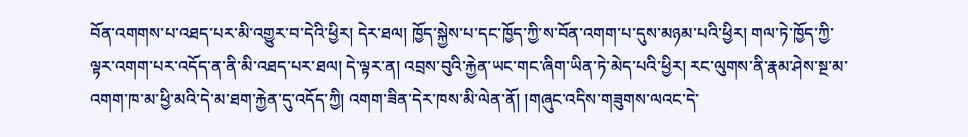བོན་འགགས་པ་འཐད་པར་མི་འགྱུར་བ་དེའི་ཕྱིར། དེར་ཐལ། ཁྱོད་སྐྱེས་པ་དང་ཁྱོད་ཀྱི་ས་བོན་འགག་པ་དུས་མཉམ་པའི་ཕྱིར། གལ་ཏེ་ཁྱོད་ཀྱི་ལྟར་འགག་པར་འདོད་ན་ནི་མི་འཐད་པར་ཐལ། དེ་ལྟར་ན། འབྲས་བུའི་རྐྱེན་ཡང་གང་ཞིག་ཡིན་ཏེ་མེད་པའི་ཕྱིར། རང་ལུགས་ནི་རྣམ་ཤེས་སྔ་མ་འགག་ཁ་མ་ཕྱི་མའི་དེ་མ་ཐག་རྐྱེན་དུ་འདོད་ཀྱི། འགག་ཟིན་དེར་ཁས་མི་ལེན་ནོ། །གཞུང་འདིས་གཟུགས་ལའང་དེ་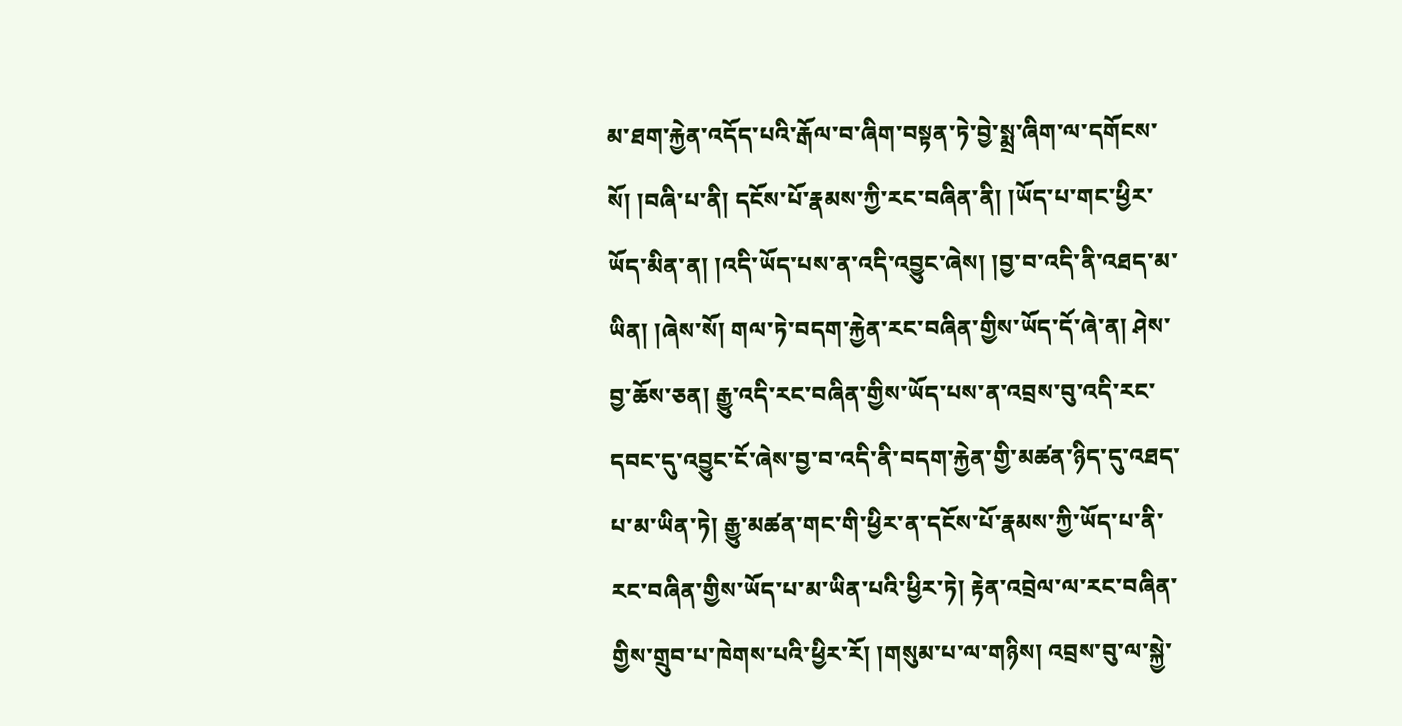མ་ཐག་རྐྱེན་འདོད་པའི་རྒོལ་བ་ཞིག་བསྟན་ཏེ་བྱེ་སྨྲ་ཞིག་ལ་དགོངས་སོ། །བཞི་པ་ནི། དངོས་པོ་རྣམས་ཀྱི་རང་བཞིན་ནི། །ཡོད་པ་གང་ཕྱིར་ཡོད་མིན་ན། །འདི་ཡོད་པས་ན་འདི་འབྱུང་ཞེས། །བྱ་བ་འདི་ནི་འཐད་མ་ཡིན། །ཞེས་སོ། གལ་ཏེ་བདག་རྐྱེན་རང་བཞིན་གྱིས་ཡོད་དོ་ཞེ་ན། ཤེས་བྱ་ཆོས་ཅན། རྒྱུ་འདི་རང་བཞིན་གྱིས་ཡོད་པས་ན་འབྲས་བུ་འདི་རང་དབང་དུ་འབྱུང་ངོ་ཞེས་བྱ་བ་འདི་ནི་བདག་རྐྱེན་གྱི་མཚན་ཉིད་དུ་འཐད་པ་མ་ཡིན་ཏེ། རྒྱུ་མཚན་གང་གི་ཕྱིར་ན་དངོས་པོ་རྣམས་ཀྱི་ཡོད་པ་ནི་རང་བཞིན་གྱིས་ཡོད་པ་མ་ཡིན་པའི་ཕྱིར་ཏེ། རྟེན་འབྲེལ་ལ་རང་བཞིན་གྱིས་གྲུབ་པ་ཁེགས་པའི་ཕྱིར་རོ། །གསུམ་པ་ལ་གཉིས། འབྲས་བུ་ལ་སྐྱེ་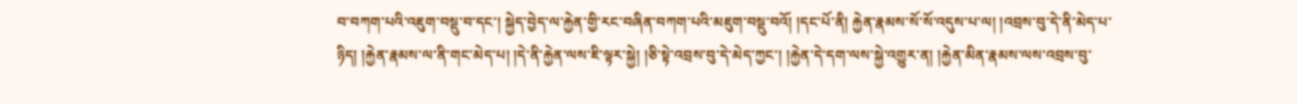བ་བཀག་པའི་འཇུག་བསྡུ་བ་དང་། སྐྱེད་བྱེད་ལ་རྐྱེན་གྱི་རང་བཞིན་བཀག་པའི་མཇུག་བསྡུ་བའོ། །དང་པོ་ནི། རྐྱེན་རྣམས་སོ་སོ་འདུས་པ་ལ། །འབྲས་བུ་དེ་ནི་མེད་པ་ཉིད། །རྐྱེན་རྣམས་ལ་ནི་གང་མེད་པ། །དེ་ནི་རྐྱེན་ལས་ཇི་ལྟར་སྐྱེ། །ཅི་སྟེ་འབྲས་བུ་དེ་མེད་ཀྱང་། །རྐྱེན་དེ་དག་ལས་སྐྱེ་འགྱུར་ན། །རྐྱེན་མིན་རྣམས་ལས་འབྲས་བུ་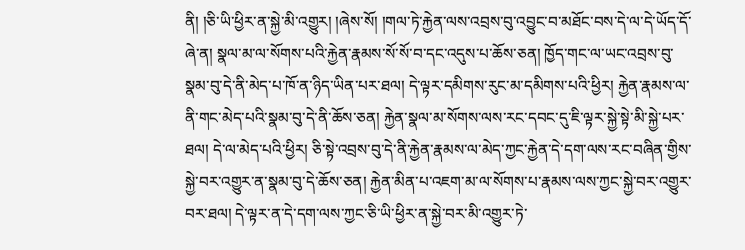ནི། །ཅི་ཡི་ཕྱིར་ན་སྐྱེ་མི་འགྱུར། །ཞེས་སོ། །གལ་ཏེ་རྐྱེན་ལས་འབྲས་བུ་འབྱུང་བ་མཐོང་བས་དེ་ལ་དེ་ཡོད་དོ་ཞེ་ན། སྣལ་མ་ལ་སོགས་པའི་རྐྱེན་རྣམས་སོ་སོ་བ་དང་འདུས་པ་ཆོས་ཅན། ཁྱོད་གང་ལ་ཡང་འབྲས་བུ་སྣམ་བུ་དེ་ནི་མེད་པ་ཁོ་ན་ཉིད་ཡིན་པར་ཐལ། དེ་ལྟར་དམིགས་རུང་མ་དམིགས་པའི་ཕྱིར། རྐྱེན་རྣམས་ལ་ནི་གང་མེད་པའི་སྣམ་བུ་དེ་ནི་ཆོས་ཅན། རྐྱེན་སྣལ་མ་སོགས་ལས་རང་དབང་དུ་ཇི་ལྟར་སྐྱེ་སྟེ་མི་སྐྱེ་པར་ཐལ། དེ་ལ་མེད་པའི་ཕྱིར། ཅི་སྟེ་འབྲས་བུ་དེ་ནི་རྐྱེན་རྣམས་ལ་མེད་ཀྱང་རྐྱེན་དེ་དག་ལས་རང་བཞིན་གྱིས་སྐྱེ་བར་འགྱུར་ན་སྣམ་བུ་དེ་ཆོས་ཅན། རྐྱེན་མིན་པ་འཇག་མ་ལ་སོགས་པ་རྣམས་ལས་ཀྱང་སྐྱེ་བར་འགྱུར་བར་ཐལ། དེ་ལྟར་ན་དེ་དག་ལས་ཀྱང་ཅི་ཡི་ཕྱིར་ན་སྐྱེ་བར་མི་འགྱུར་ཏེ་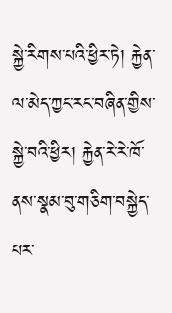སྐྱེ་རིགས་པའི་ཕྱིར་ཏེ། རྐྱེན་ལ་མེད་ཀྱང་རང་བཞིན་གྱིས་སྐྱེ་བའི་ཕྱིར། རྐྱེན་རེ་རེ་ཁོ་ནས་སྣམ་བུ་གཅིག་བསྐྱེད་པར་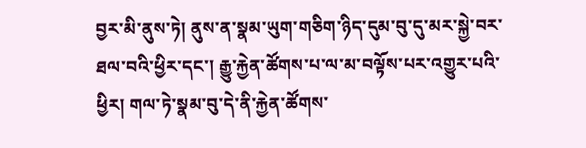བྱར་མི་ནུས་ཏེ། ནུས་ན་སྣམ་ཡུག་གཅིག་ཉིད་དུམ་བུ་དུ་མར་སྐྱེ་བར་ཐལ་བའི་ཕྱིར་དང་། རྒྱུ་རྐྱེན་ཚོགས་པ་ལ་མ་བལྟོས་པར་འགྱུར་པའི་ཕྱིར། གལ་ཏེ་སྣམ་བུ་དེ་ནི་རྐྱེན་ཚོགས་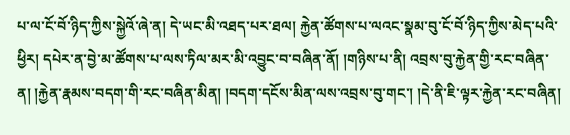པ་ལ་ངོ་བོ་ཉིད་ཀྱིས་སྐྱེའོ་ཞེ་ན། དེ་ཡང་མི་འཐད་པར་ཐལ། རྐྱེན་ཚོགས་པ་ལའང་སྣམ་བུ་ངོ་བོ་ཉིད་ཀྱིས་མེད་པའི་ཕྱིར། དཔེར་ན་བྱེ་མ་ཚོགས་པ་ལས་ཏིལ་མར་མི་འབྱུང་བ་བཞིན་ནོ། །གཉིས་པ་ནི། འབྲས་བུ་རྐྱེན་གྱི་རང་བཞིན་ན། །རྐྱེན་རྣམས་བདག་གི་རང་བཞིན་མིན། །བདག་དངོས་མིན་ལས་འབྲས་བུ་གང་། །དེ་ནི་ཇི་ལྟར་རྐྱེན་རང་བཞིན།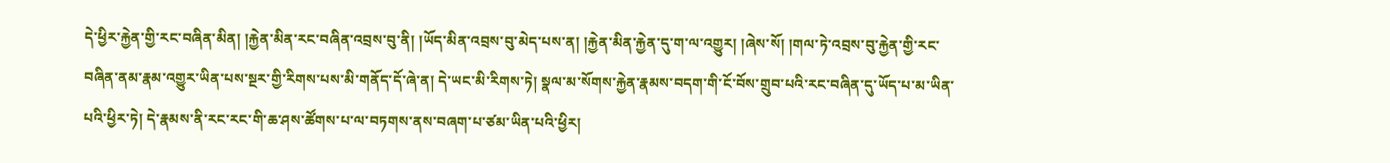དེ་ཕྱིར་རྐྱེན་གྱི་རང་བཞིན་མིན། །རྐྱེན་མིན་རང་བཞིན་འབྲས་བུ་ནི། །ཡོད་མིན་འབྲས་བུ་མེད་པས་ན། །རྐྱེན་མིན་རྐྱེན་དུ་ག་ལ་འགྱུར། །ཞེས་སོ། །གལ་ཏེ་འབྲས་བུ་རྐྱེན་གྱི་རང་བཞིན་ནམ་རྣམ་འགྱུར་ཡིན་པས་སྔར་གྱི་རིགས་པས་མི་གནོད་དོ་ཞེ་ན། དེ་ཡང་མི་རིགས་ཏེ། སྣལ་མ་སོགས་རྐྱེན་རྣམས་བདག་གི་ངོ་བོས་གྲུབ་པའི་རང་བཞིན་དུ་ཡོད་པ་མ་ཡིན་པའི་ཕྱིར་ཏེ། དེ་རྣམས་ནི་རང་རང་གི་ཆ་ཤས་ཚོགས་པ་ལ་བཏགས་ནས་བཞག་པ་ཙམ་ཡིན་པའི་ཕྱིར།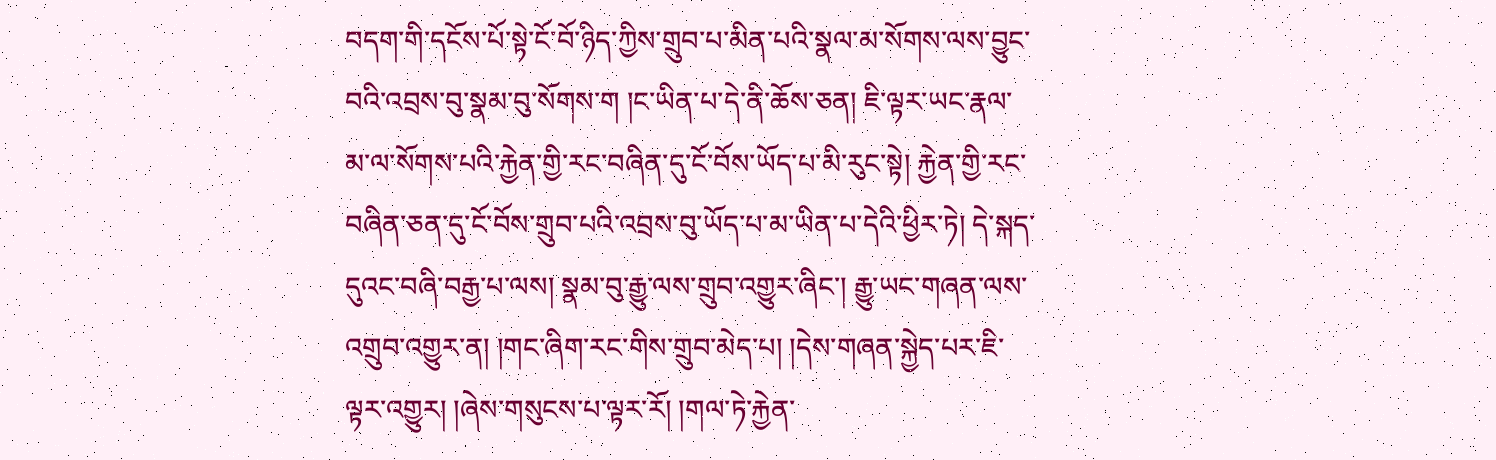བདག་གི་དངོས་པོ་སྟེ་ངོ་བོ་ཉིད་ཀྱིས་གྲུབ་པ་མིན་པའི་སྣལ་མ་སོགས་ལས་བྱུང་བའི་འབྲས་བུ་སྣམ་བུ་སོགས་ག །ང་ཡིན་པ་དེ་ནི་ཆོས་ཅན། ཇི་ལྟར་ཡང་རྣལ་མ་ལ་སོགས་པའི་རྐྱེན་གྱི་རང་བཞིན་དུ་ངོ་བོས་ཡོད་པ་མི་རུང་སྟེ། རྐྱེན་གྱི་རང་བཞིན་ཅན་དུ་ངོ་བོས་གྲུབ་པའི་འབྲས་བུ་ཡོད་པ་མ་ཡིན་པ་དེའི་ཕྱིར་ཏེ། དེ་སྐད་དུའང་བཞི་བརྒྱ་པ་ལས། སྣམ་བུ་རྒྱུ་ལས་གྲུབ་འགྱུར་ཞིང་། རྒྱུ་ཡང་གཞན་ལས་འགྲུབ་འགྱུར་ན། །གང་ཞིག་རང་གིས་གྲུབ་མེད་པ། །དེས་གཞན་སྐྱེད་པར་ཇི་ལྟར་འགྱུར། །ཞེས་གསུངས་པ་ལྟར་རོ། །གལ་ཏེ་རྐྱེན་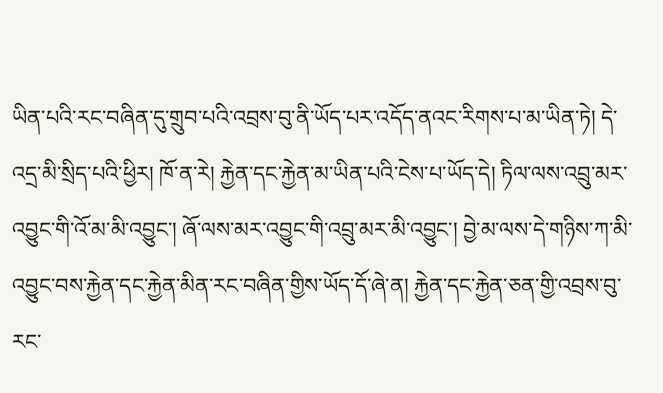ཡིན་པའི་རང་བཞིན་དུ་གྲུབ་པའི་འབྲས་བུ་ནི་ཡོད་པར་འདོད་ནའང་རིགས་པ་མ་ཡིན་ཏེ། དེ་འདྲ་མི་སྲིད་པའི་ཕྱིར། ཁོ་ན་རེ། རྐྱེན་དང་རྐྱེན་མ་ཡིན་པའི་ངེས་པ་ཡོད་དེ། ཏིལ་ལས་འབྲུ་མར་འབྱུང་གི་འོ་མ་མི་འབྱུང་། ཞོ་ལས་མར་འབྱུང་གི་འབྲུ་མར་མི་འབྱུང་། བྱེ་མ་ལས་དེ་གཉིས་ཀ་མི་འབྱུང་བས་རྐྱེན་དང་རྐྱེན་མིན་རང་བཞིན་གྱིས་ཡོད་དོ་ཞེ་ན། རྐྱེན་དང་རྐྱེན་ཅན་གྱི་འབྲས་བུ་རང་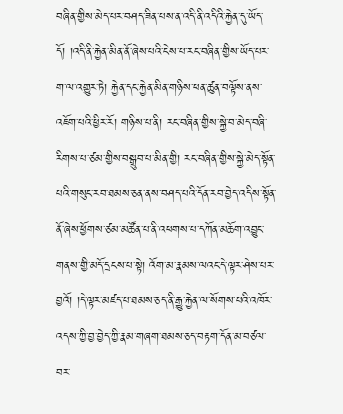བཞིན་གྱིས་མེད་པར་བཤད་ཟིན་པས་ན་འདི་ནི་འདིའི་རྐྱེན་དུ་ཡོད་དོ། །འདི་ནི་རྐྱེན་མིན་ནོ་ཞེས་པའི་ངེས་པ་རང་བཞིན་གྱིས་ཡོད་པར་ག་ལ་འགྱུར་ཏེ། རྐྱེན་དང་རྐྱེན་མིན་གཉིས་ཕན་ཚུན་བལྟོས་ནས་འཇོག་པའི་ཕྱིར་རོ། གཉིས་པ་ནི། རང་བཞིན་གྱིས་སྐྱེ་བ་མེད་བཞི་རིགས་པ་ཙམ་གྱིས་བསྒྲུབ་པ་མིན་གྱི། རང་བཞིན་གྱིས་སྐྱེ་མེད་སྟོན་པའི་གསུང་རབ་ཐམས་ཅན་ནས་བཤད་པའི་དོན་རབ་བྱེད་འདིས་སྟོན་ནོ་ཞེས་ཕྱོགས་ཙམ་མཚོན་པ་ནི་འཕགས་པ་དཀོན་མཆོག་འབྱུང་གནས་གྱི་མདོ་དྲངས་པ་སྟེ། འོག་མ་རྣམས་ལའང་དེ་ལྟར་ཤེས་པར་བྱའོ། །དེ་ལྟར་མཛད་པ་ཐམས་ཅད་ནི་རྒྱུ་རྐྱེན་ལ་སོགས་པའི་འཁོར་འདས་ཀྱི་བྱ་བྱེད་ཀྱི་རྣམ་གཞག་ཐམས་ཅད་བརྟག་དོན་མ་བཙལ་བར་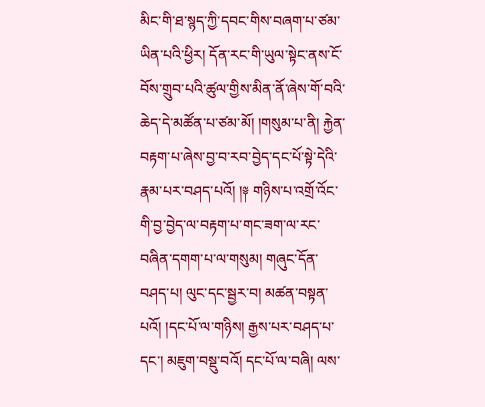མིང་གི་ཐ་སྙད་ཀྱི་དབང་གིས་བཞག་པ་ཙམ་ཡིན་པའི་ཕྱིར། དོན་རང་གི་ཡུལ་སྟེང་ནས་ངོ་བོས་གྲུབ་པའི་ཚུལ་གྱིས་མིན་ནོ་ཞེས་གོ་བའི་ཆེད་དེ་མཚོན་པ་ཙམ་མོ། །གསུམ་པ་ནི། རྐྱེན་བརྟག་པ་ཞེས་བྱ་བ་རབ་བྱེད་དང་པོ་སྟེ་དེའི་རྣམ་པར་བཤད་པའོ། །༈ གཉིས་པ་འགྲོ་འོང་གི་བྱ་བྱེད་ལ་བརྟག་པ་གང་ཟག་ལ་རང་བཞིན་དགག་པ་ལ་གསུམ། གཞུང་དོན་བཤད་པ། ལུང་དང་སྦྱར་བ། མཚན་བསྟན་པའོ། །དང་པོ་ལ་གཉིས། རྒྱས་པར་བཤད་པ་དང་། མཇུག་བསྡུ་བའོ། དང་པོ་ལ་བཞི། ལས་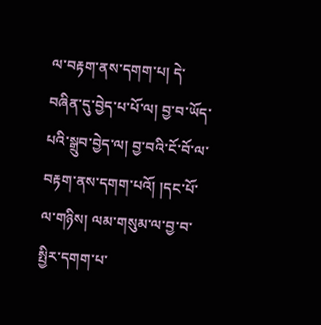ལ་བརྟག་ནས་དགག་པ། དེ་བཞིན་དུ་བྱེད་པ་པོ་ལ། བྱ་བ་ཡོད་པའི་སྒྲུབ་བྱེད་ལ། བྱ་བའི་ངོ་བོ་ལ་བརྟག་ནས་དགག་པའོ། །དང་པོ་ལ་གཉིས། ལམ་གསུམ་ལ་བྱ་བ་སྤྱིར་དགག་པ་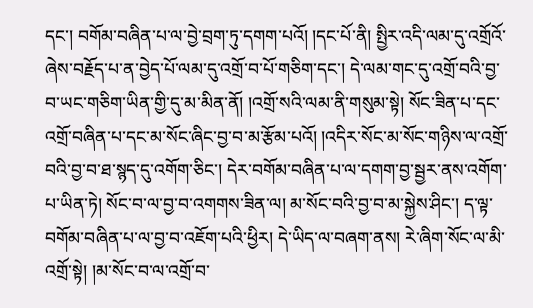དང་། བགོམ་བཞིན་པ་ལ་བྱེ་བྲག་ཏུ་དགག་པའོ། །དང་པོ་ནི། སྤྱིར་འདི་ལམ་དུ་འགྲོའོ་ཞེས་བརྗོད་པ་ན་བྱེད་པོ་ལམ་དུ་འགྲོ་བ་པོ་གཅིག་དང་། དེ་ལམ་གང་དུ་འགྲོ་བའི་བྱ་བ་ཡང་གཅིག་ཡིན་གྱི་དུ་མ་མིན་ནོ། །འགྲོ་སའི་ལམ་ནི་གསུམ་སྟེ། སོང་ཟིན་པ་དང་འགྲོ་བཞིན་པ་དང་མ་སོང་ཞིང་བྱ་བ་མ་རྩོམ་པའོ། །འདིར་སོང་མ་སོང་གཉིས་ལ་འགྲོ་བའི་བྱ་བ་ཐ་སྙད་དུ་འགོག་ཅིང་། དེར་བགོམ་བཞིན་པ་ལ་དགག་བྱ་སྦྱར་ནས་འགོག་པ་ཡིན་ཏེ། སོང་བ་ལ་བྱ་བ་འགགས་ཟིན་ལ། མ་སོང་བའི་བྱ་བ་མ་སྐྱེས་ཤིང་། ད་ལྟ་བགོམ་བཞིན་པ་ལ་བྱ་བ་འཇོག་པའི་ཕྱིར། དེ་ཡིད་ལ་བཞག་ནས། རེ་ཞིག་སོང་ལ་མི་འགྲོ་སྟེ། །མ་སོང་བ་ལ་འགྲོ་བ་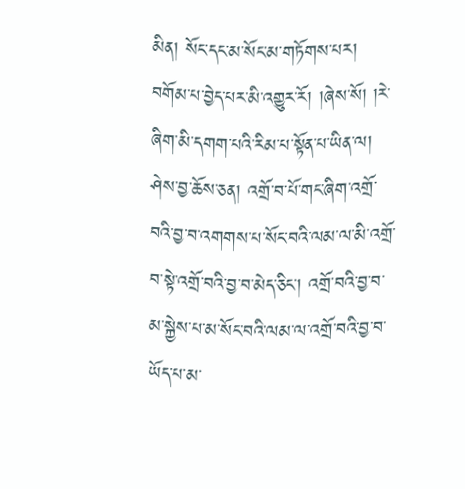མིན། སོང་དང་མ་སོང་མ་གཏོགས་པར། བགོམ་པ་བྱེད་པར་མི་འགྱུར་རོ། །ཞེས་སོ། །རེ་ཞིག་མི་དགག་པའི་རིམ་པ་སྟོན་པ་ཡིན་ལ། ཤེས་བྱ་ཆོས་ཅན། འགྲོ་བ་པོ་གང་ཞིག་འགྲོ་བའི་བྱ་བ་འགགས་པ་སོང་བའི་ལམ་ལ་མི་འགྲོ་བ་སྟེ་འགྲོ་བའི་བྱ་བ་མེད་ཅིང་། འགྲོ་བའི་བྱ་བ་མ་སྐྱེས་པ་མ་སོང་བའི་ལམ་ལ་འགྲོ་བའི་བྱ་བ་ཡོད་པ་མ་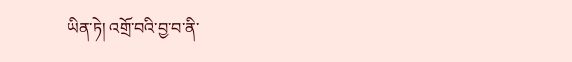ཡིན་ཏེ། འགྲོ་བའི་བྱ་བ་ནི་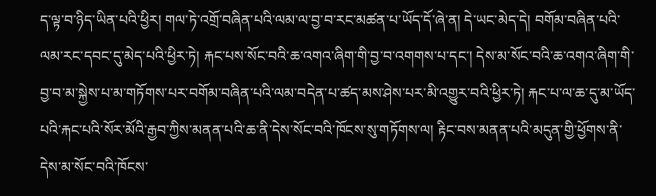ད་ལྟ་བ་ཉིད་ཡིན་པའི་ཕྱིར། གལ་ཏེ་འགྲོ་བཞིན་པའི་ལམ་ལ་བྱ་བ་རང་མཚན་པ་ཡོད་དོ་ཞེ་ན། དེ་ཡང་མེད་དེ། བགོམ་བཞིན་པའི་ལམ་རང་དབང་དུ་མེད་པའི་ཕྱིར་ཏེ། རྐང་པས་སོང་བའི་ཆ་འགའ་ཞིག་གི་བྱ་བ་འགགས་པ་དང་། དེས་མ་སོང་བའི་ཆ་འགའ་ཞིག་གི་བྱ་བ་མ་སྐྱེས་པ་མ་གཏོགས་པར་བགོམ་བཞིན་པའི་ལམ་བདེན་པ་ཚད་མས་ཤེས་པར་མི་འགྱུར་བའི་ཕྱིར་ཏེ། རྐང་པ་ལ་ཆ་དུ་མ་ཡོད་པའི་རྐང་པའི་སོར་མོའི་རྒྱབ་ཀྱིས་མནན་པའི་ཆ་ནི་དེས་སོང་བའི་ཁོངས་སུ་གཏོགས་ལ། རྟིང་བས་མནན་པའི་མདུན་གྱི་ཕྱོགས་ནི་དེས་མ་སོང་བའི་ཁོངས་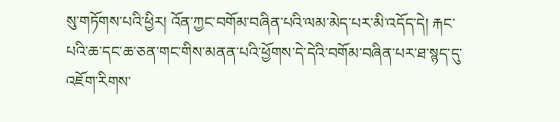སུ་གཏོགས་པའི་ཕྱིར། འོན་ཀྱང་བགོམ་བཞིན་པའི་ལམ་མེད་པར་མི་འདོད་དེ། རྐང་པའི་ཆ་དང་ཆ་ཅན་གང་གིས་མནན་པའི་ཕྱོགས་དེ་དེའི་བགོམ་བཞིན་པར་ཐ་སྙད་དུ་འཇོག་རིགས་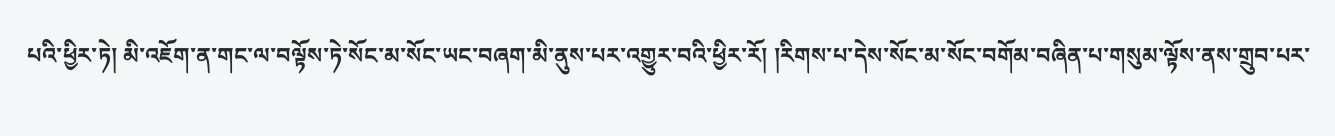པའི་ཕྱིར་ཏེ། མི་འཇོག་ན་གང་ལ་བལྟོས་ཏེ་སོང་མ་སོང་ཡང་བཞག་མི་ནུས་པར་འགྱུར་བའི་ཕྱིར་རོ། །རིགས་པ་དེས་སོང་མ་སོང་བགོམ་བཞིན་པ་གསུམ་ལྟོས་ནས་གྲུབ་པར་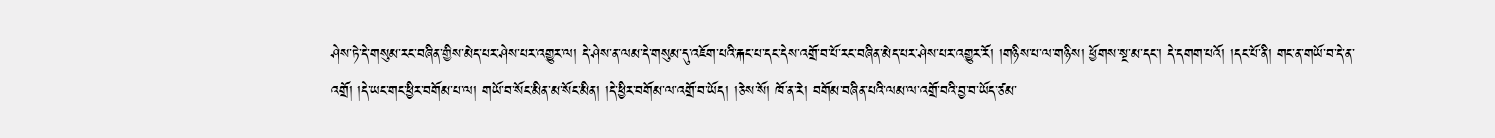ཤེས་ཏེ་དེ་གསུམ་རང་བཞིན་གྱིས་མེད་པར་ཤེས་པར་འགྱུར་ལ། དེ་ཤེས་ན་ལམ་དེ་གསུམ་དུ་འཇོག་པའི་རྐང་པ་དང་དེས་འགྲོ་བ་པོ་རང་བཞིན་མེད་པར་ཤེས་པར་འགྱུར་རོ། །གཉིས་པ་ལ་གཉིས། ཕྱོགས་སྔ་མ་དང་། དེ་དགག་པའོ། །དང་པོ་ནི། གང་ན་གཡོ་བ་དེ་ན་འགྲོ། །དེ་ཡང་གང་ཕྱིར་བགོམ་པ་ལ། གཡོ་བ་སོང་མིན་མ་སོང་མིན། །དེ་ཕྱིར་བགོམ་ལ་འགྲོ་བ་ཡོད། །ཅེས་སོ། ཁོ་ན་རེ། བགོམ་བཞིན་པའི་ལམ་ལ་འགྲོ་བའི་བྱ་བ་ཡོད་ཙམ་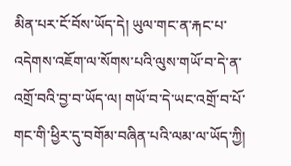མིན་པར་ངོ་བོས་ཡོད་དེ། ཡུལ་གང་ན་རྐང་པ་འདེགས་འཇོག་ལ་སོགས་པའི་ལུས་གཡོ་བ་དེ་ན་འགྲོ་བའི་བྱ་བ་ཡོད་ལ། གཡོ་བ་དེ་ཡང་འགྲོ་བ་པོ་གང་གི་ཕྱིར་དུ་བགོམ་བཞིན་པའི་ལམ་ལ་ཡོད་ཀྱི།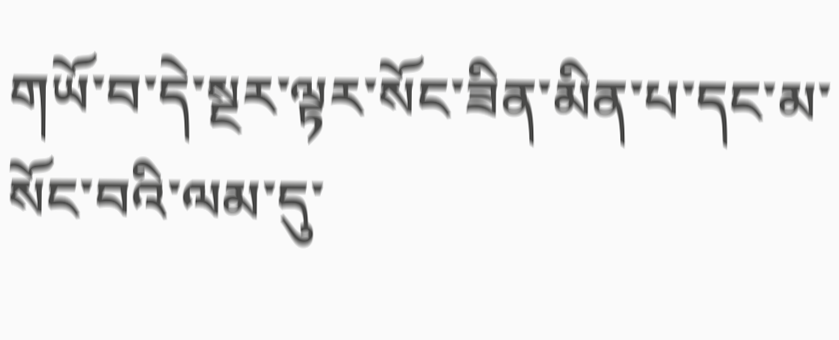གཡོ་བ་དེ་སྔར་ལྟར་སོང་ཟིན་མིན་པ་དང་མ་སོང་བའི་ལམ་དུ་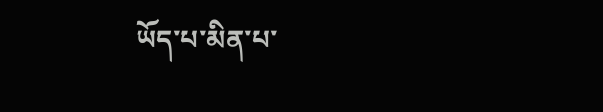ཡོད་པ་མིན་པ་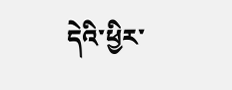དེའི་ཕྱིར་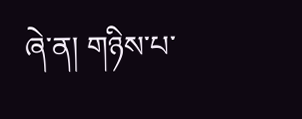ཞེ་ན། གཉིས་པ་